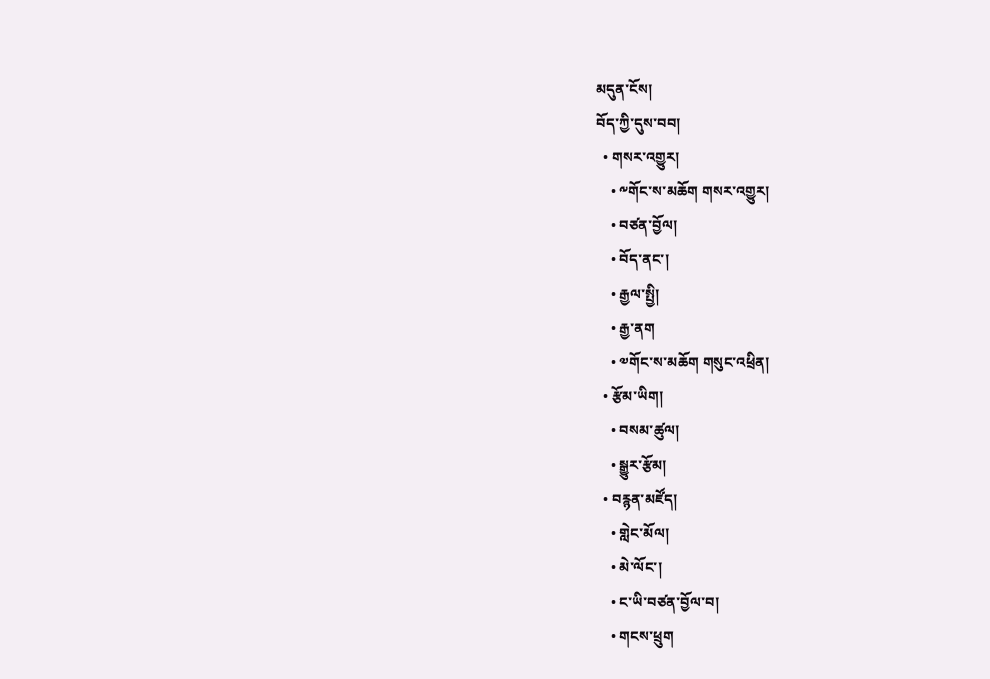མདུན་ངོས།
བོད་ཀྱི་དུས་བབ།
  • གསར་འགྱུར།
    • ༸གོང་ས་མཆོག གསར་འགྱུར།
    • བཙན་བྱོལ།
    • བོད་ནང་།
    • རྒྱལ་སྤྱི།
    • རྒྱ་ནག
    • ༧གོང་ས་མཆོག གསུང་འཕྲིན།
  • རྩོམ་ཡིག།
    • བསམ་ཚུལ།
    • སྒྱུར་རྩོམ།
  • བརྙན་མཛོད།
    • གླེང་མོལ།
    • མེ་ལོང་།
    • ང་ཡི་བཙན་བྱོལ་བ།
    • གངས་ཕྲུག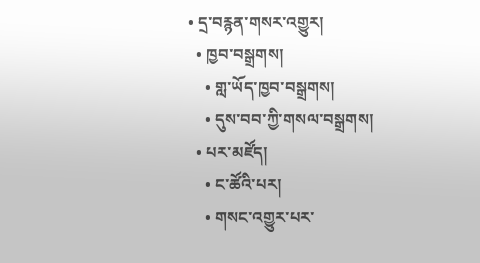• དྲ་བརྙན་གསར་འགྱུར།
  • ཁྱབ་བསྒྲགས།
    • གླ་ཡོད་ཁྱབ་བསྒྲགས།
    • དུས་བབ་ཀྱི་གསལ་བསྒྲགས།
  • པར་མཛོད།
    • ང་ཚོའི་པར།
    • གསང་འགྱུར་པར་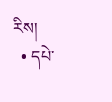རིས།
  • དཔེ་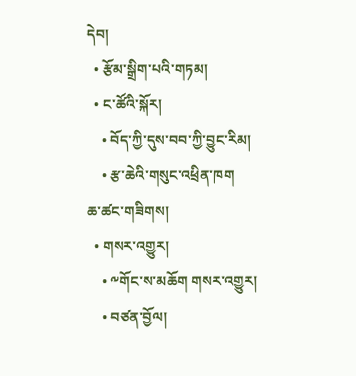དེབ།
  • རྩོམ་སྒྲིག་པའི་གཏམ།
  • ང་ཚོའི་སྐོར།
    • བོད་ཀྱི་དུས་བབ་ཀྱི་བྱུང་རིམ།
    • རྩ་ཆེའི་གསུང་འཕྲིན་ཁག
ཆ་ཚང་གཟིགས།
  • གསར་འགྱུར།
    • ༸གོང་ས་མཆོག གསར་འགྱུར།
    • བཙན་བྱོལ།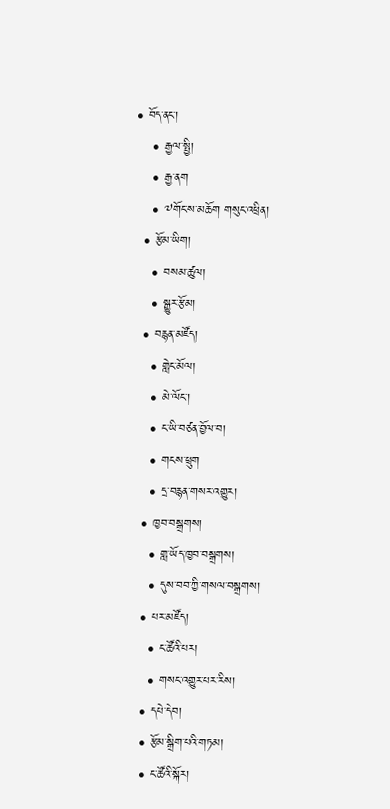• བོད་ནང་།
    • རྒྱལ་སྤྱི།
    • རྒྱ་ནག
    • ༧གོང་ས་མཆོག གསུང་འཕྲིན།
  • རྩོམ་ཡིག།
    • བསམ་ཚུལ།
    • སྒྱུར་རྩོམ།
  • བརྙན་མཛོད།
    • གླེང་མོལ།
    • མེ་ལོང་།
    • ང་ཡི་བཙན་བྱོལ་བ།
    • གངས་ཕྲུག
    • དྲ་བརྙན་གསར་འགྱུར།
  • ཁྱབ་བསྒྲགས།
    • གླ་ཡོད་ཁྱབ་བསྒྲགས།
    • དུས་བབ་ཀྱི་གསལ་བསྒྲགས།
  • པར་མཛོད།
    • ང་ཚོའི་པར།
    • གསང་འགྱུར་པར་རིས།
  • དཔེ་དེབ།
  • རྩོམ་སྒྲིག་པའི་གཏམ།
  • ང་ཚོའི་སྐོར།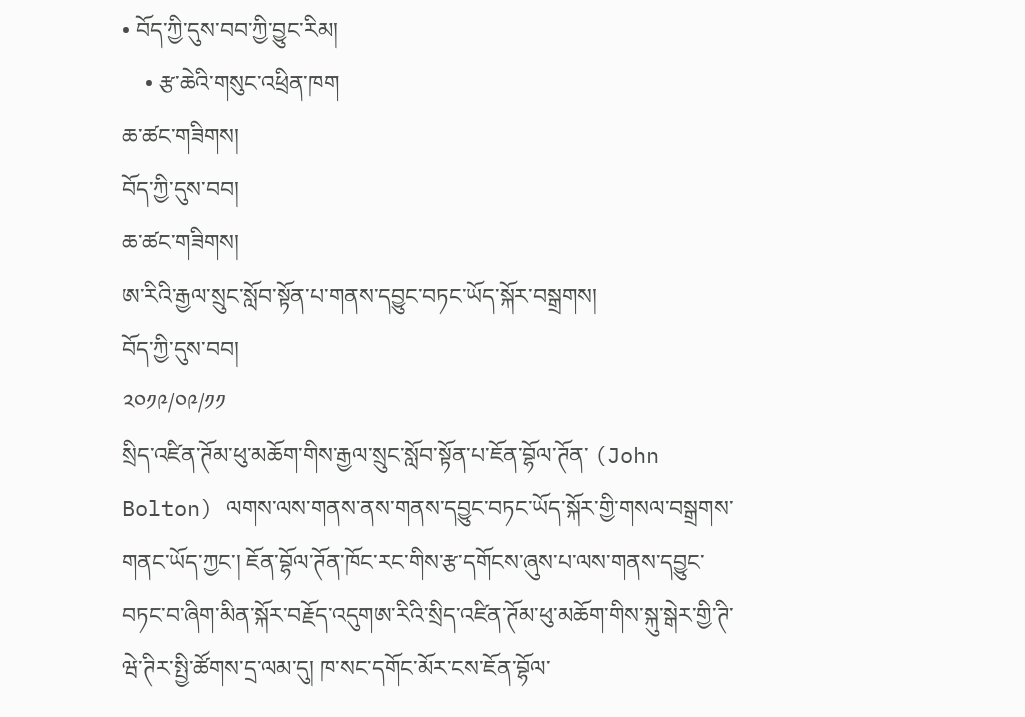• བོད་ཀྱི་དུས་བབ་ཀྱི་བྱུང་རིམ།
    • རྩ་ཆེའི་གསུང་འཕྲིན་ཁག
ཆ་ཚང་གཟིགས།
བོད་ཀྱི་དུས་བབ།
ཆ་ཚང་གཟིགས།
ཨ་རིའི་རྒྱལ་སྲུང་སློབ་སྟོན་པ་གནས་དབྱུང་བཏང་ཡོད་སྐོར་བསྒྲགས།
བོད་ཀྱི་དུས་བབ།
༢༠༡༩/༠༩/༡༡
སྲིད་འཛིན་ཊོམ་ཕུ་མཆོག་གིས་རྒྱལ་སྲུང་སློབ་སྟོན་པ་ཇོན་བྷོལ་ཊོན་ (John Bolton) ལགས་ལས་གནས་ནས་གནས་དབྱུང་བཏང་ཡོད་སྐོར་གྱི་གསལ་བསྒྲགས་གནང་ཡོད་ཀྱང་། ཇོན་བྷོལ་ཊོན་ཁོང་རང་གིས་རྩ་དགོངས་ཞུས་པ་ལས་གནས་དབྱུང་བཏང་བ་ཞིག་མིན་སྐོར་བརྗོད་འདུགཨ་རིའི་སྲིད་འཛིན་ཊོམ་ཕུ་མཆོག་གིས་སྐུ་སྒེར་གྱི་ཊི་ཝེ་ཊིར་སྤྱི་ཚོགས་དྲ་ལམ་དུ། ཁ་སང་དགོང་མོར་ངས་ཇོན་བྷོལ་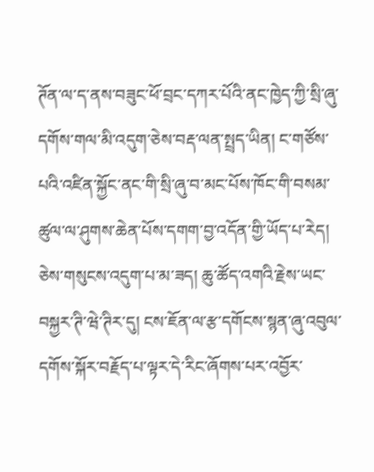ཊོན་ལ་ད་ནས་བཟུང་ཕོ་བྲང་དཀར་པོའི་ནང་ཁྱེད་ཀྱི་སྲི་ཞུ་དགོས་གལ་མི་འདུག་ཅེས་བརྡ་ལན་སྤྲད་ཡིན། ང་གཙོས་པའི་འཛིན་སྐྱོང་ནང་གི་སྲི་ཞུ་བ་མང་པོས་ཁོང་གི་བསམ་ཚུལ་ལ་ཤུགས་ཆེན་པོས་དགག་བྱ་འདོན་གྱི་ཡོད་པ་རེད། ཅེས་གསུངས་འདུག་པ་མ་ཟད། ཆུ་ཚོད་འགའི་རྗེས་ཡང་བསྐྱར་ཊི་ཝེ་ཊིར་དུ། ངས་ཇོན་ལ་རྩ་དགོངས་སྙན་ཞུ་འབུལ་དགོས་སྐོར་བརྗོད་པ་ལྟར་དེ་རིང་ཞོགས་པར་འབྱོར་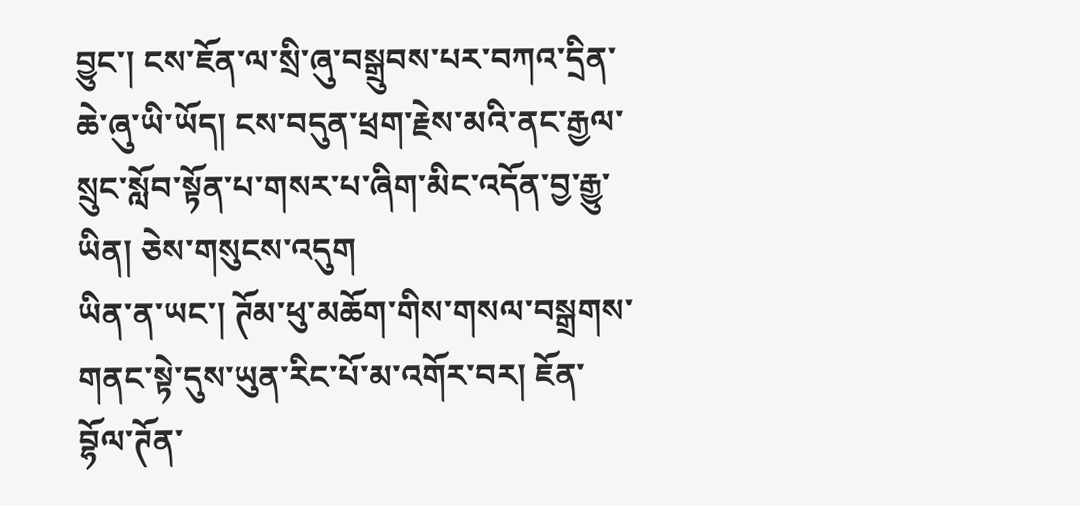བྱུང་། ངས་ཇོན་ལ་སྲི་ཞུ་བསྒྲུབས་པར་བཀའ་དྲིན་ཆེ་ཞུ་ཡི་ཡོད། ངས་བདུན་ཕྲག་རྗེས་མའི་ནང་རྒྱལ་སྲུང་སློབ་སྟོན་པ་གསར་པ་ཞིག་མིང་འདོན་བྱ་རྒྱུ་ཡིན། ཅེས་གསུངས་འདུག
ཡིན་ན་ཡང་། ཊོམ་ཕུ་མཆོག་གིས་གསལ་བསྒྲགས་གནང་སྟེ་དུས་ཡུན་རིང་པོ་མ་འགོར་བར། ཇོན་བྷོལ་ཊོན་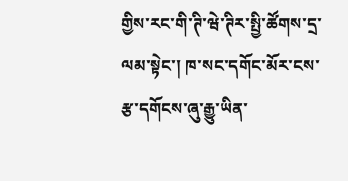གྱིས་རང་གི་ཊི་ཝེ་ཊིར་སྤྱི་ཚོགས་དྲ་ལམ་སྟེང་། ཁ་སང་དགོང་མོར་ངས་རྩ་དགོངས་ཞུ་རྒྱུ་ཡིན་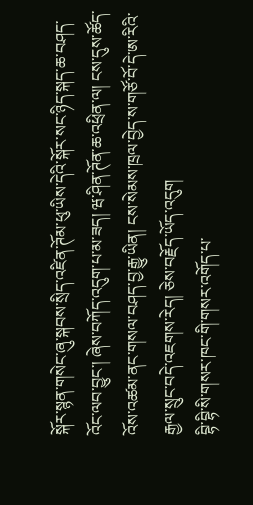སྐོར་སྙན་གསེང་ཞུ་སྐབས་སྲིད་འཛིན་ཊོམ་ཕུ་ཡིས་དེའི་སྐོར་སང་ཉིད་སྐད་ཆ་བཤད་འོང་ལབ་བྱུང་། ཞེས་བཀོད་འདུག་པ་མ་ཟད། ཝ་ཤིན་ཊོན་ཆ་འཕྲིན་ལ། ངས་དུས་ཚོད་འོས་འཚམ་ནང་གསལ་བཤད་བྱ་རྒྱུ་ཡིན། ངས་སེམས་ཁྲལ་བྱེད་ས་གཙོ་བོ་དེ་ཨ་རིའི་རྒྱལ་སྲུང་བདེ་འཇགས་རེད། ཅེས་བརྗོད་ཡོད་འདུག
བྷི་བྷི་སི་གསར་ཁང་གི་གསར་འགོད་པ་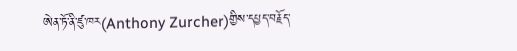ཨེན་ཏོ་ནི་ཛུ་ཁར(Anthony Zurcher)གྱིས་དཔྱད་བརྗོད་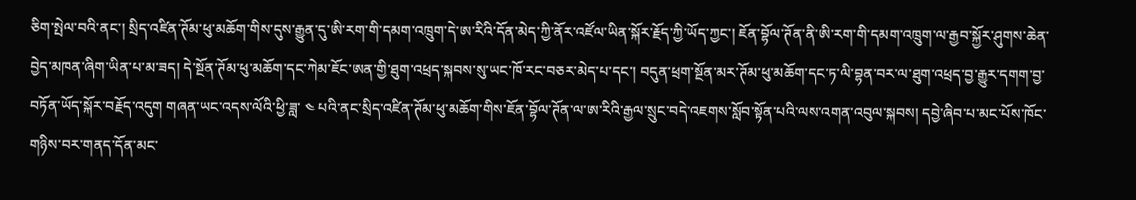ཅིག་སྤེལ་བའི་ནང་། སྲིད་འཛིན་ཊོམ་ཕུ་མཆོག་གིས་དུས་རྒྱུན་དུ་ཨི་རག་གི་དམག་འཁྲུག་དེ་ཨ་རིའི་དོན་མེད་ཀྱི་ནོར་འཛོལ་ཡིན་སྐོར་རྗོད་ཀྱི་ཡོད་ཀྱང་། ཇོན་བྷོལ་ཊོན་ནི་ཨི་རག་གི་དམག་འཁྲུག་ལ་རྒྱབ་སྐྱོར་ཤུགས་ཆེན་བྱེད་མཁན་ཞིག་ཡིན་པ་མ་ཟད། དེ་སྔོན་ཊོམ་ཕུ་མཆོག་དང་ཀེམ་ཇོང་ཨན་གྱི་ཐུག་འཕྲད་སྐབས་སུ་ཡང་ཁོ་རང་བཅར་མེད་པ་དང་། བདུན་ཕྲག་སྔོན་མར་ཊོམ་ཕུ་མཆོག་དང་ཏ་ལི་བྷན་བར་ལ་ཐུག་འཕྲད་བྱ་རྒྱུར་དགག་བྱ་བཏོན་ཡོད་སྐོར་བརྗོད་འདུག གཞན་ཡང་འདས་ལོའི་ཕྱི་ཟླ་ ༤ པའི་ནང་སྲིད་འཛིན་ཊོམ་ཕུ་མཆོག་གིས་ཇོན་བྷོལ་ཊོན་ལ་ཨ་རིའི་རྒྱལ་སྲུང་བདེ་འཇགས་སློབ་སྟོན་པའི་ལས་འགན་འབུལ་སྐབས། དབྱེ་ཞིབ་པ་མང་པོས་ཁོང་གཉིས་བར་གནད་དོན་མང་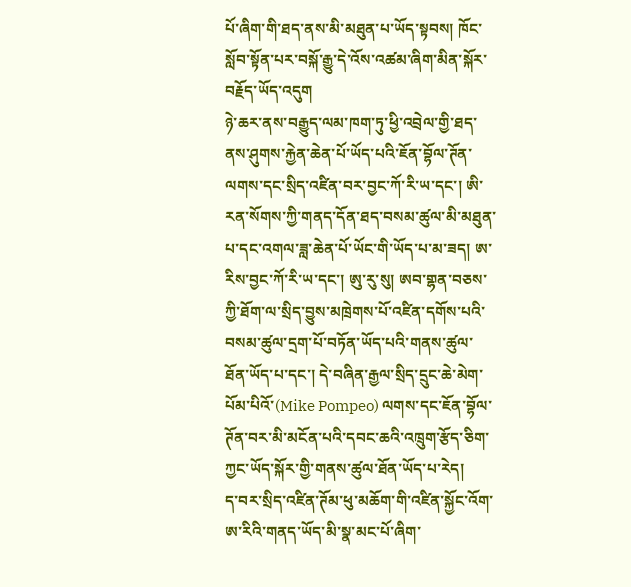པོ་ཞིག་གི་ཐད་ནས་མི་མཐུན་པ་ཡོད་སྟབས། ཁོང་སློབ་སྟོན་པར་བསྐོ་རྒྱུ་དེ་འོས་འཚམ་ཞིག་མིན་སྐོར་བརྗོད་ཡོད་འདུག
ཉེ་ཆར་ནས་བརྒྱུད་ལམ་ཁག་ཏུ་ཕྱི་འབྲེལ་གྱི་ཐད་ནས་ཤུགས་རྐྱེན་ཆེན་པོ་ཡོད་པའི་ཇོན་བྷོལ་ཊོན་ལགས་དང་སྲིད་འཛིན་བར་བྱང་ཀོ་རི་ཡ་དང་། ཨི་རན་སོགས་ཀྱི་གནད་དོན་ཐད་བསམ་ཚུལ་མི་མཐུན་པ་དང་འགལ་ཟླ་ཆེན་པོ་ཡོང་གི་ཡོད་པ་མ་ཟད། ཨ་རིས་བྱང་ཀོ་རི་ཡ་དང་། ཨུ་རུ་སུ། ཨབ་གྷན་བཅས་ཀྱི་ཐོག་ལ་སྲིད་བྱུས་མཁྲེགས་པོ་འཛིན་དགོས་པའི་བསམ་ཚུལ་དྲག་པོ་བཏོན་ཡོད་པའི་གནས་ཚུལ་ཐོན་ཡོད་པ་དང་། དེ་བཞིན་རྒྱལ་སྲིད་དྲུང་ཆེ་མེག་པོམ་པིའོ་(Mike Pompeo) ལགས་དང་ཇོན་བྷོལ་ཊོན་བར་མི་མངོན་པའི་དབང་ཆའི་འཁྲུག་རྩོད་ཅིག་ཀྱང་ཡོད་སྐོར་གྱི་གནས་ཚུལ་ཐོན་ཡོད་པ་རེད།
ད་བར་སྲིད་འཛིན་ཊོམ་ཕུ་མཆོག་གི་འཛིན་སྐྱོང་འོག་ཨ་རིའི་གནད་ཡོད་མི་སྣ་མང་པོ་ཞིག་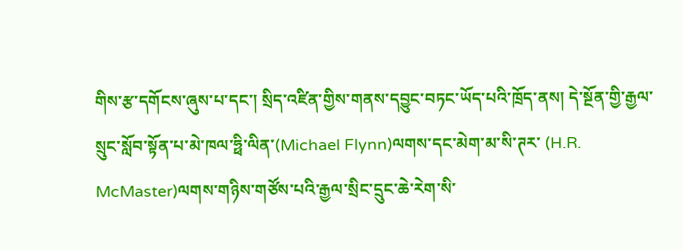གིས་རྩ་དགོངས་ཞུས་པ་དང་། སྲིད་འཛིན་གྱིས་གནས་དབྱུང་བཏང་ཡོད་པའི་ཁྲོད་ནས། དེ་སྔོན་གྱི་རྒྱལ་སྲུང་སློབ་སྟོན་པ་མེ་ཁལ་ཧྥི་ལིན་(Michael Flynn)ལགས་དང་མེག་མ་སི་ཊར་ (H.R. McMaster)ལགས་གཉིས་གཙོས་པའི་རྒྱལ་སྲིང་དྲུང་ཆེ་རེག་སི་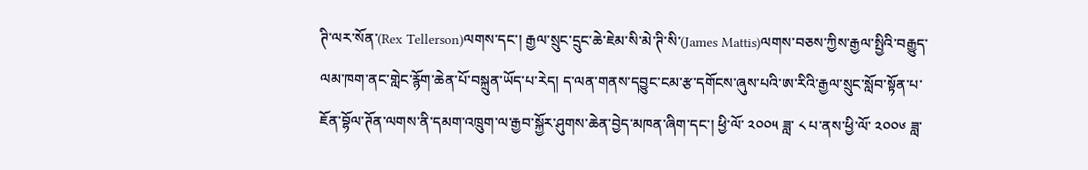ཊི་ལར་སོན་(Rex Tellerson)ལགས་དང་། རྒྱལ་སྲུང་དྲུང་ཆེ་ཇེམ་སི་མེ་ཊི་སི་(James Mattis)ལགས་བཅས་ཀྱིས་རྒྱལ་སྤྱིའི་བརྒྱུད་ལམ་ཁག་ནང་གླེང་རྙོག་ཆེན་པོ་བསྐྲུན་ཡོད་པ་རེད། ད་ལན་གནས་དབྱུང་ངམ་རྩ་དགོངས་ཞུས་པའི་ཨ་རིའི་རྒྱལ་སྲུང་སློབ་སྟོན་པ་ཇོན་བྷོལ་ཊོན་ལགས་ནི་དམག་འཁྲུག་ལ་རྒྱབ་སྐྱོར་ཤུགས་ཆེན་བྱེད་མཁན་ཞིག་དང་། ཕྱི་ལོ་ ༢༠༠༥ ཟླ་ ༨ པ་ནས་ཕྱི་ལོ་ ༢༠༠༦ ཟླ་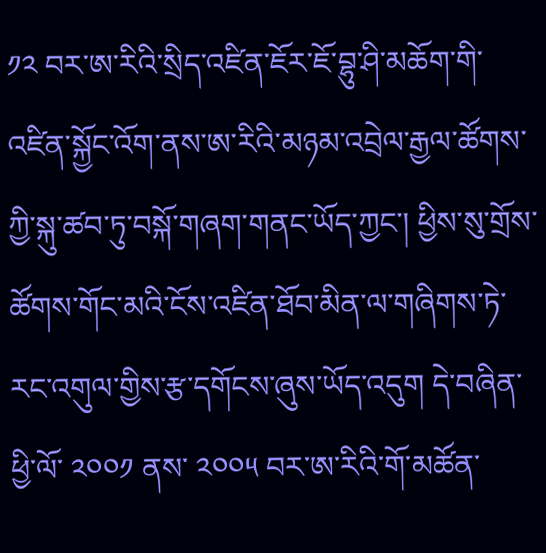༡༢ བར་ཨ་རིའི་སྲིད་འཛིན་ཇོར་ཇོ་བྷུ་ཤི་མཆོག་གི་འཛིན་སྐྱོང་འོག་ནས་ཨ་རིའི་མཉམ་འབྲེལ་རྒྱལ་ཚོགས་ཀྱི་སྐུ་ཚབ་ཏུ་བསྐོ་གཞག་གནང་ཡོད་ཀྱང་། ཕྱིས་སུ་གྲོས་ཚོགས་གོང་མའི་ངོས་འཛིན་ཐོབ་མིན་ལ་གཞིགས་ཏེ་རང་འགུལ་གྱིས་རྩ་དགོངས་ཞུས་ཡོད་འདུག དེ་བཞིན་ཕྱི་ལོ་ ༢༠༠༡ ནས་ ༢༠༠༥ བར་ཨ་རིའི་གོ་མཚོན་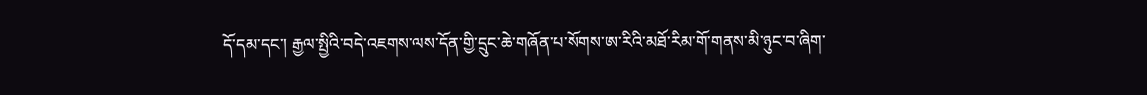དོ་དམ་དང་། རྒྱལ་སྤྱིའི་བདེ་འཇགས་ལས་དོན་གྱི་དྲུང་ཆེ་གཞོན་པ་སོགས་ཨ་རིའི་མཐོ་རིམ་གོ་གནས་མི་ཉུང་བ་ཞིག་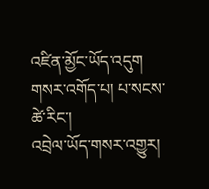འཛིན་མྱོང་ཡོད་འདུག
གསར་འགོད་པ། པ་སངས་ཚེ་རིང་།
འབྲེལ་ཡོད་གསར་འགྱུར།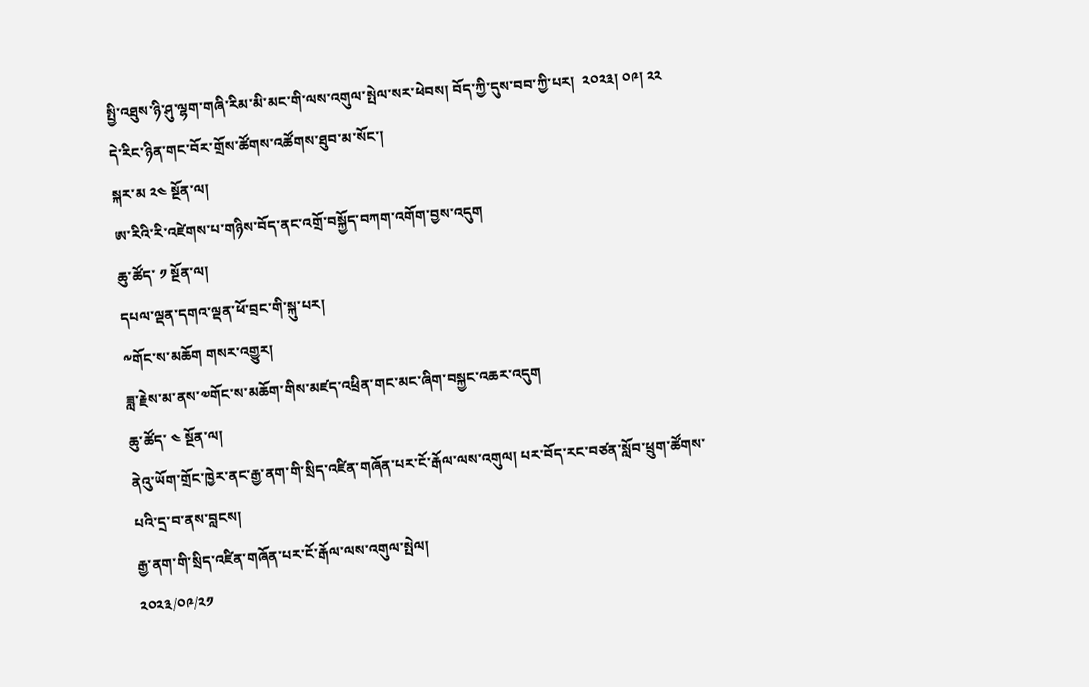སྤྱི་འཐུས་ཉི་ཤུ་ལྷག་གཞི་རིམ་མི་མང་གི་ལས་འགུལ་སྤེལ་སར་ཕེབས། བོད་ཀྱི་དུས་བབ་ཀྱི་པར།  ༢༠༢༣། ༠༩། ༢༢
དེ་རིང་ཉིན་གང་བོར་གྲོས་ཚོགས་འཚོགས་ཐུབ་མ་སོང་།
སྐར་མ ༢༤ སྔོན་ལ།
ཨ་རིའི་རི་འཛེགས་པ་གཉིས་བོད་ནང་འགྲོ་བསྐྱོད་བཀག་འགོག་བྱས་འདུག
ཆུ་ཚོད་ ༡ སྔོན་ལ།
དཔལ་ལྡན་དགའ་ལྡན་ཕོ་བྲང་གི་སྐུ་པར།
༸གོང་ས་མཆོག གསར་འགྱུར།
ཟླ་རྗེས་མ་ནས་༧གོང་ས་མཆོག་གིས་མཛད་འཕྲིན་གང་མང་ཞིག་བསྐྱང་འཆར་འདུག
ཆུ་ཚོད་ ༤ སྔོན་ལ།
ནེའུ་ཡོག་གྲོང་ཁྱེར་ནང་རྒྱ་ནག་གི་སྲིད་འཛིན་གཞོན་པར་ངོ་རྒོལ་ལས་འགུལ། པར་བོད་རང་བཙན་སློབ་ཕྲུག་ཚོགས་པའི་དྲ་བ་ནས་བླངས།
རྒྱ་ནག་གི་སྲིད་འཛིན་གཞོན་པར་ངོ་རྒོལ་ལས་འགུལ་སྤེལ།
༢༠༢༣/༠༩/༢༡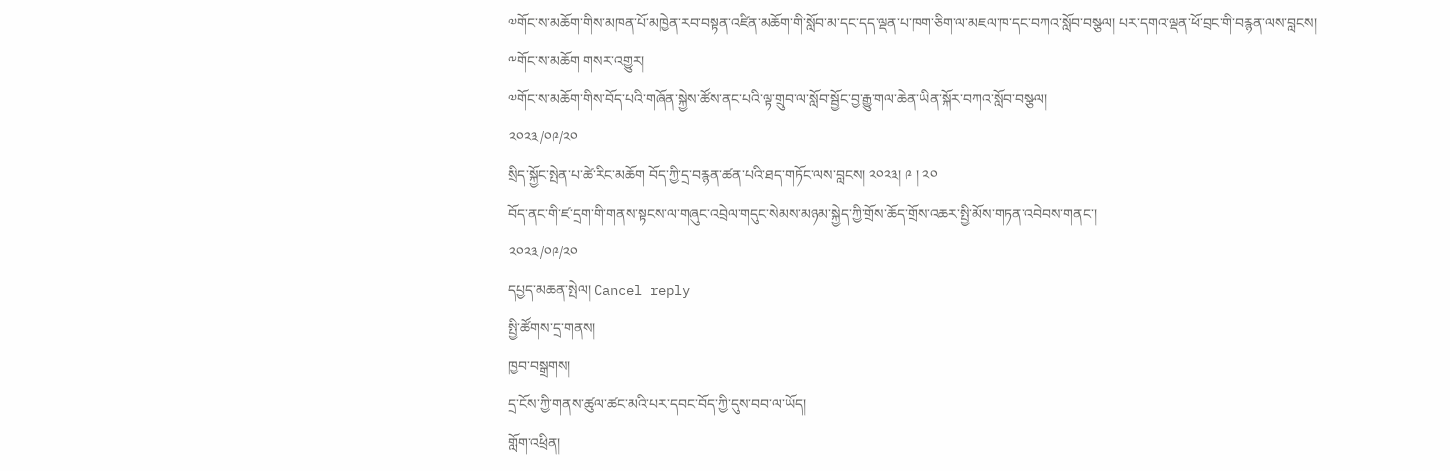༧གོང་ས་མཆོག་གིས་མཁན་པོ་མཁྱེན་རབ་བསྟན་འཛིན་མཆོག་གི་སློབ་མ་དང་དད་ལྡན་པ་ཁག་ཅིག་ལ་མཇལ་ཁ་དང་བཀའ་སློབ་བསྩལ། པར་དགའ་ལྡན་ཕོ་བྲང་གི་བརྙན་ལས་བླངས།
༸གོང་ས་མཆོག གསར་འགྱུར།
༧གོང་ས་མཆོག་གིས་བོད་པའི་གཞོན་སྐྱེས་ཚོས་ནང་པའི་ལྟ་གྲུབ་ལ་སློབ་སྦྱོང་བྱ་རྒྱུ་གལ་ཆེན་ཡིན་སྐོར་བཀའ་སློབ་བསྩལ།
༢༠༢༣/༠༩/༢༠
སྲིད་སྐྱོང་སྤེན་པ་ཚེ་རིང་མཆོག བོད་ཀྱི་དྲ་བརྙན་ཚན་པའི་ཐད་གཏོང་ལས་བླངས། ༢༠༢༣། ༩ ། ༢༠
བོད་ནང་གི་ཛ་དྲག་གི་གནས་སྟངས་ལ་གཞུང་འབྲེལ་གདུང་སེམས་མཉམ་སྐྱེད་ཀྱི་གྲོས་ཆོད་གྲོས་འཆར་སྤྱི་མོས་གཏན་འབེབས་གནང་།
༢༠༢༣/༠༩/༢༠
དཔྱད་མཆན་སྤེལ། Cancel reply
སྤྱི་ཚོགས་དྲ་གནས།
ཁྱབ་བསྒྲགས།
དྲ་ངོས་ཀྱི་གནས་ཚུལ་ཚང་མའི་པར་དབང་བོད་ཀྱི་དུས་བབ་ལ་ཡོད།
གློག་འཕྲིན།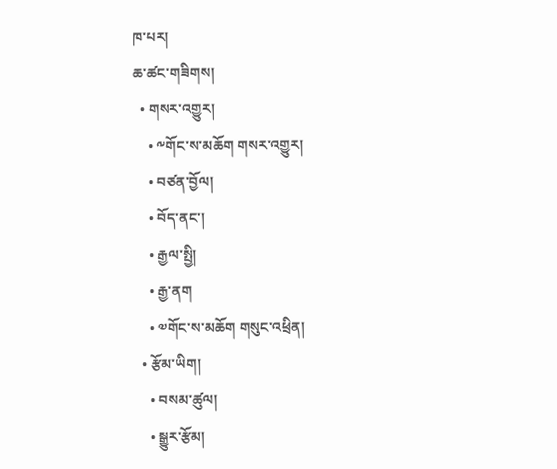ཁ་པར།
ཆ་ཚང་གཟིགས།
  • གསར་འགྱུར།
    • ༸གོང་ས་མཆོག གསར་འགྱུར།
    • བཙན་བྱོལ།
    • བོད་ནང་།
    • རྒྱལ་སྤྱི།
    • རྒྱ་ནག
    • ༧གོང་ས་མཆོག གསུང་འཕྲིན།
  • རྩོམ་ཡིག།
    • བསམ་ཚུལ།
    • སྒྱུར་རྩོམ།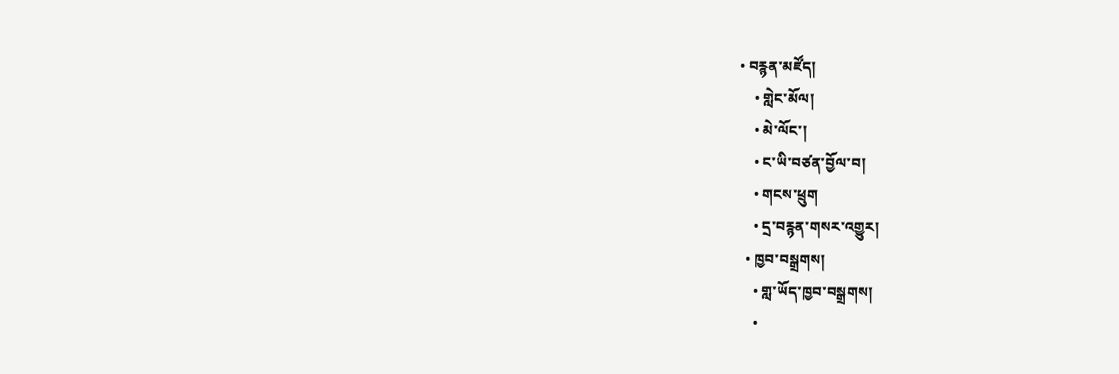• བརྙན་མཛོད།
    • གླེང་མོལ།
    • མེ་ལོང་།
    • ང་ཡི་བཙན་བྱོལ་བ།
    • གངས་ཕྲུག
    • དྲ་བརྙན་གསར་འགྱུར།
  • ཁྱབ་བསྒྲགས།
    • གླ་ཡོད་ཁྱབ་བསྒྲགས།
    •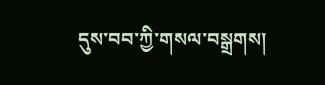དུས་བབ་ཀྱི་གསལ་བསྒྲགས།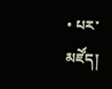• པར་མཛོད།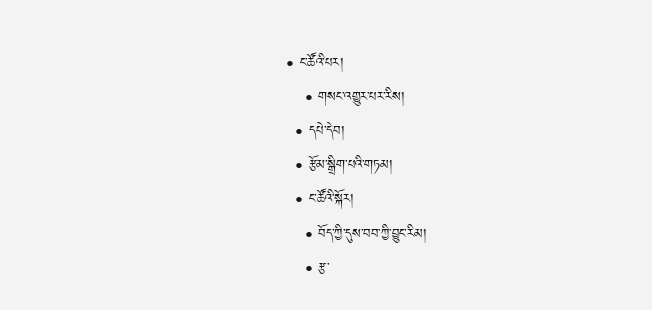• ང་ཚོའི་པར།
    • གསང་འགྱུར་པར་རིས།
  • དཔེ་དེབ།
  • རྩོམ་སྒྲིག་པའི་གཏམ།
  • ང་ཚོའི་སྐོར།
    • བོད་ཀྱི་དུས་བབ་ཀྱི་བྱུང་རིམ།
    • རྩ་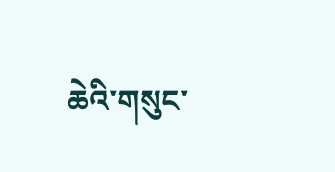ཆེའི་གསུང་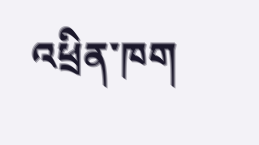འཕྲིན་ཁག